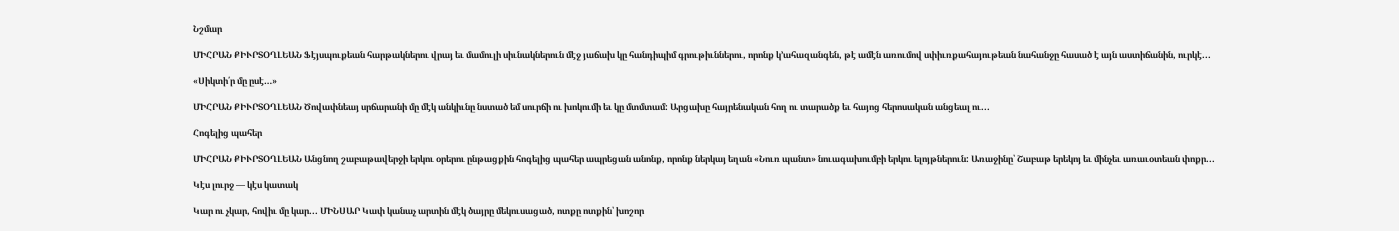Նշմար

ՄԻՀՐԱՆ ՔԻՒՐՏՕՂԼԵԱՆ Ֆէյսպուքեան հարթակներու վրայ եւ մամուլի սիւնակներուն մէջ յաճախ կը հանդիպիմ գրութիւններու, որոնք կ’ահազանգեն, թէ ամէն առումով սփիւռքահայութեան նահանջը հասած է այն աստիճանին, ուրկէ...

«Սիկտի՛ր մը ըսէ…»

ՄԻՀՐԱՆ ՔԻՒՐՏՕՂԼԵԱՆ Ծովափնեայ սրճարանի մը մէկ անկիւնը նստած եմ սուրճի ու խոկումի եւ կը մտմտամ: Արցախը հայրենական հող ու տարածք եւ հայոց հերոսական անցեալ ու...

Հոգելից պահեր

ՄԻՀՐԱՆ ՔԻՒՐՏՕՂԼԵԱՆ Անցնող շաբաթավերջի երկու օրերու ընթացքին հոգելից պահեր ապրեցան անոնք, որոնք ներկայ եղան «Նուռ պանտ» նուագախումբի երկու ելոյթներուն: Առաջինը՝ Շաբաթ երեկոյ եւ մինչեւ առաւօտեան փոքր...

Կէս լուրջ — կէս կատակ

Կար ու չկար, հովիւ մը կար... ՄԻՆՍԱՐ Կափ կանաչ արտին մէկ ծայրը մեկուսացած, ոտքը ոտքին՝ խոշոր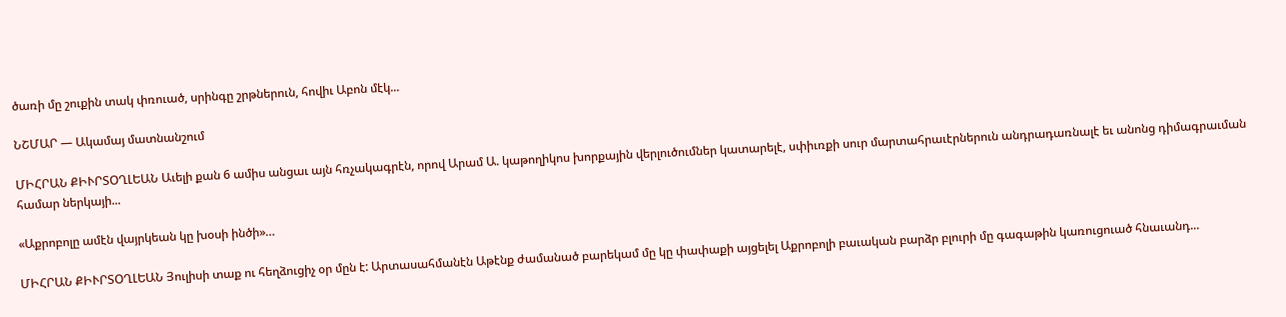ծառի մը շուքին տակ փռուած, սրինգը շրթներուն, հովիւ Աբոն մէկ...

ՆՇՄԱՐ — Ակամայ մատնանշում

ՄԻՀՐԱՆ ՔԻՒՐՏՕՂԼԵԱՆ Աւելի քան 6 ամիս անցաւ այն հռչակագրէն, որով Արամ Ա. կաթողիկոս խորքային վերլուծումներ կատարելէ, սփիւռքի սուր մարտահրաւէրներուն անդրադառնալէ եւ անոնց դիմագրաւման համար ներկայի...

«Աքրոբոլը ամէն վայրկեան կը խօսի ինծի»…

ՄԻՀՐԱՆ ՔԻՒՐՏՕՂԼԵԱՆ Յուլիսի տաք ու հեղձուցիչ օր մըն է: Արտասահմանէն Աթէնք ժամանած բարեկամ մը կը փափաքի այցելել Աքրոբոլի բաւական բարձր բլուրի մը գագաթին կառուցուած հնաւանդ...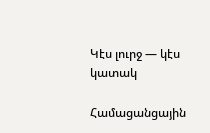Կէս լուրջ — կէս կատակ

Համացանցային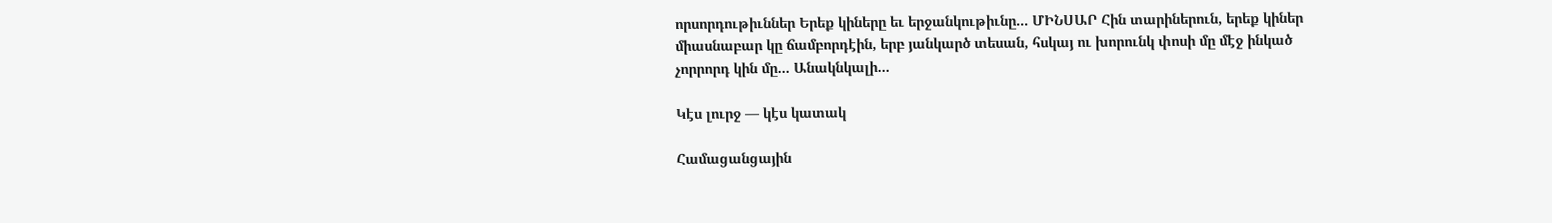որսորդութիւններ Երեք կիները եւ երջանկութիւնը... ՄԻՆՍԱՐ Հին տարիներուն, երեք կիներ միասնաբար կը ճամբորդէին, երբ յանկարծ տեսան, հսկայ ու խորունկ փոսի մը մէջ ինկած չորրորդ կին մը... Անակնկալի...

Կէս լուրջ — կէս կատակ

Համացանցային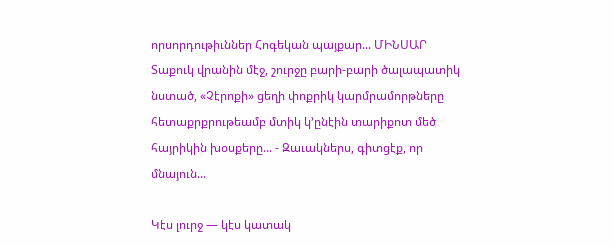որսորդութիւններ Հոգեկան պայքար... ՄԻՆՍԱՐ Տաքուկ վրանին մէջ, շուրջը բարի-բարի ծալապատիկ նստած, «Չէրոքի» ցեղի փոքրիկ կարմրամորթները հետաքրքրութեամբ մտիկ կ’ընէին տարիքոտ մեծ հայրիկին խօսքերը... - Զաւակներս, գիտցէք, որ մնայուն...

Կէս լուրջ — կէս կատակ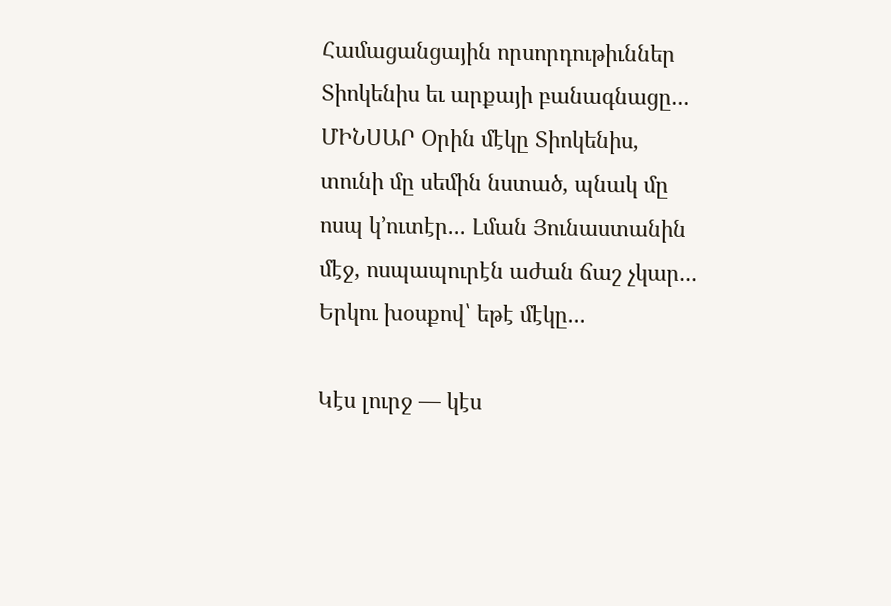Համացանցային որսորդութիւններ Տիոկենիս եւ արքայի բանագնացը... ՄԻՆՍԱՐ Օրին մէկը Տիոկենիս, տունի մը սեմին նստած, պնակ մը ոսպ կ’ուտէր... Լման Յունաստանին մէջ, ոսպապուրէն աժան ճաշ չկար... Երկու խօսքով՝ եթէ մէկը...

Կէս լուրջ — կէս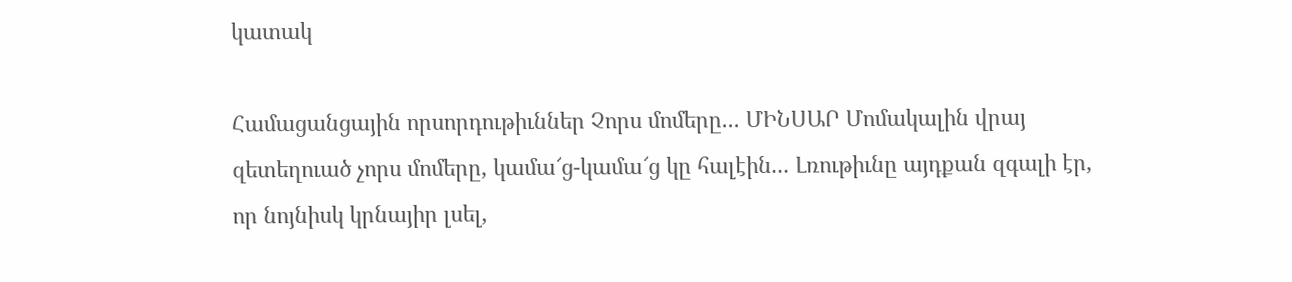կատակ

Համացանցային որսորդութիւններ Չորս մոմերը... ՄԻՆՍԱՐ Մոմակալին վրայ զետեղուած չորս մոմերը, կամա՜ց-կամա՜ց կը հալէին... Լռութիւնը այդքան զգալի էր, որ նոյնիսկ կրնայիր լսել,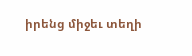իրենց միջեւ տեղի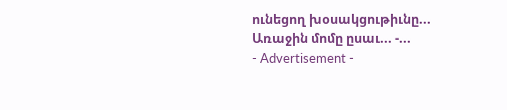ունեցող խօսակցութիւնը... Առաջին մոմը ըսաւ... -...
- Advertisement -